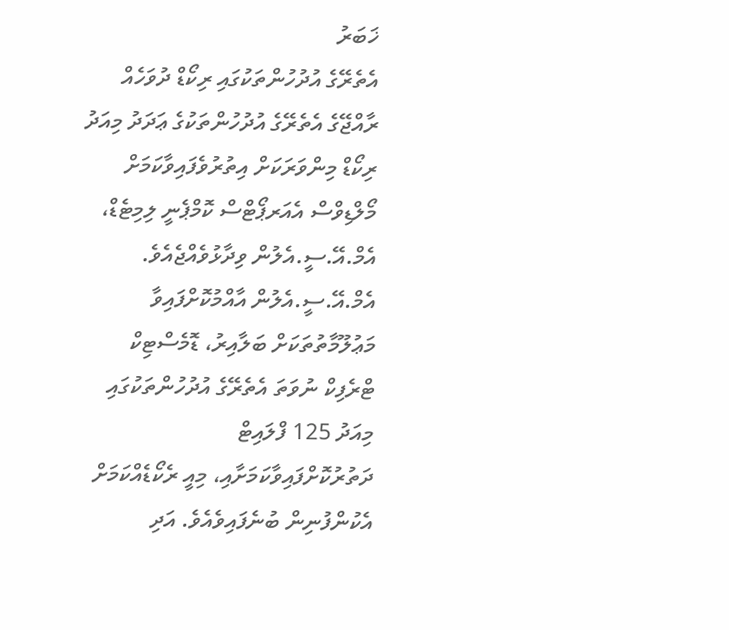ޚަބަރު
އެތެރޭގެ އުދުހުންތަކުގައި ރިކޯޑް ދުވަހެއް
ރާއްޖޭގެ އެތެރޭގެ އުދުހުންތަކުގެ ޢަދަދު މިއަދު ރިކޯޑް މިންވަރަކަށް އިތުރުވެފައިވާކަމަށް މޯލްޑިވްސް އެއަރޕޯޓްސް ކޮމްޕެނީ ލިމިޓެޑް، އެމް.އޭ.ސީ.އެލުން ވިދާޅުވެއްޖެއެވެ.
އެމް.އޭ.ސީ.އެލުން އާއްމުކޮށްފައިވާ މަޢުލޫމާތުތަކަށް ބަލާއިރު، ޑޮމެސްޓިކް ޓްރެފިކް ނުވަތަ އެތެރޭގެ އުދުހުންތަކުގައި މިއަދު 125 ފްލައިޓް ދަތުރުކޮށްފައިވާކަމަށާއި، މިއީ ރެކޯޑެއްކަމަށް އެކުންފުނިން ބުނެފައިވެއެވެ. އަދި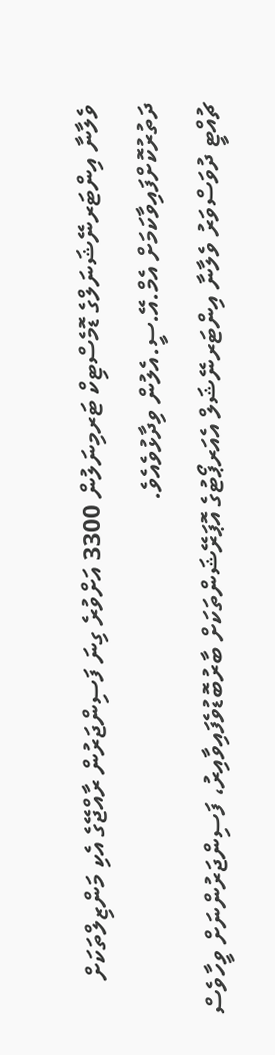ވެލާނާ އިންޓަރނޭޝަނަލްގެ ޑޮމެސްޓިކް ޓަރމިނަލުން 3300 އަށްވުރެ ގިނަ ފަސިންޖަރުން ރާއްޖޭގެ އެކި މަންޒިލްތަކަށް ދަތުރުކޮށްފައިވާކަމަށް އެމް.އޭ.ސީ.އެލުން ވިދާޅުވެއެވެ.
ޗުއްޓީ ދުވަސްވަރު ވެލާނާ އިންޓަރނޭޝަލް އެއަރޕޯޓުގެ އޮޕަރޭޝަންތަކަށް ބާރުބޮޑުވެފައިވާއިރު، ފަސިންޖަރުންނަށް ވީހާވެސް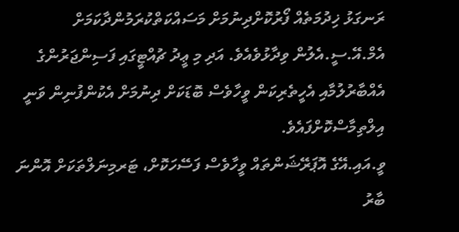ރަނގަޅު ޚިދުމަތެއް ފޯރުކޮށްދިނުމަށް މަސައްކަތްކުރަމުންދާކަމަށް އެމް.އޭ.ސީ.އެލުން ވިދާޅުވެއެވެ. އަދި މި ޢީދު ޗުއްޓީގައި ފަސިންޖަރުންގެ އެއްބާރުލުމާއި އެހީތެރިކަން ވީހާވެސް ބޮޑަކަށް ދިނުމަށް އެކުންފުނިން ވަނީ އިލްތިމާސްކޮށްފައެވެ.
ވީ.އައި.އޭގެ އޮޕަރޭޝަންތައް ވީހާވެސް ފަސޭހަކޮށް، ޓަރމިނަލްތަކަށް އޮންނަ ބާރު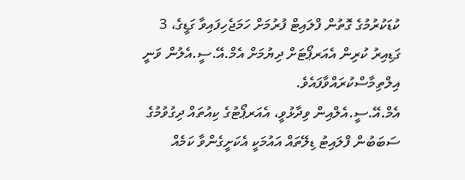ކުޑަކުރުމުގެ ގޮތުން ފްލައިޓް ފުރުމަށް ހަމަޖެހިފައިވާ ގަޑީގެ، 3 ގަޑިއިރު ކުރިން އެއަރޕޯޓަށް ދިޔުމަށް އެމް.އޭ.ސީ.އެލުން ވަނީ އިލްތިމާސްކުރައްވާފައެވެ.
އެމް.އޭ.ސީ.އެލްއިން ވިދާޅުވީ، އެއަރޕޯޓުގެ ކިއުތައް ދިގުވުމުގެ ސަބަބުން ފްލައިޓު ޑިލޭތައް އައުމަކީ އެކަށީގެންވާ ކަމެއް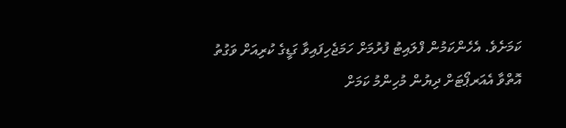ކަމަށެވެ. އެހެންކަމުން ފްލައިޓު ފުރުމަށް ހަމަޖެހިފައިވާ ގަޑީގެ ކުރިއަށް ވަގުތު އޮތްވާ އެއަރޕޯޓަށް ދިޔުން މުހިންމު ކަމަށް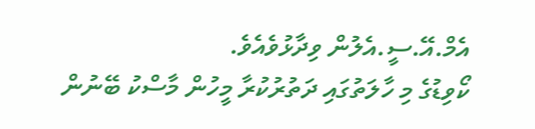އެމް.އޭ.ސީ.އެލުން ވިދާޅުވެއެވެ.
ކޯވިޑުގެ މި ހާލަތުގައި ދަތުރުކުރާ މީހުން މާސްކު ބޭނުން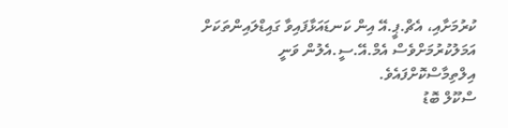ކުރުމަށާއި، އެޗް.ޕީ.އޭ އިން ކަނޑައަޅާފައިވާ ގައިޑްލައިންތަކަށް އަމަލުކުރުމަށްވެސް އެމް.އޭ.ސީ.އެލުން ވަނީ އިލްތިމާސްކޮށްފައެވެ.
ސްކޫލް ބޮޑު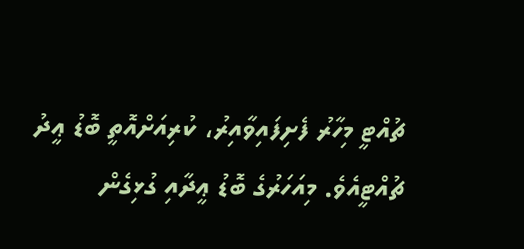ޗުއްޓީ މިހާރު ފެށިފައިވާއިރު، ކުރިއަށްއޮތީ ބޮޑު ޢީދު ޗުއްޓީއެވެ. މިއަހަރުގެ ބޮޑު ޢީދާއި ގުޅިގެން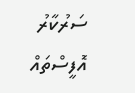ސަރުކާރު އޮފީސްތައް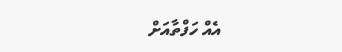އެއް ހަފްތާއަށް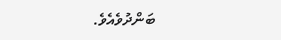ބަންދުވެއެވެ.